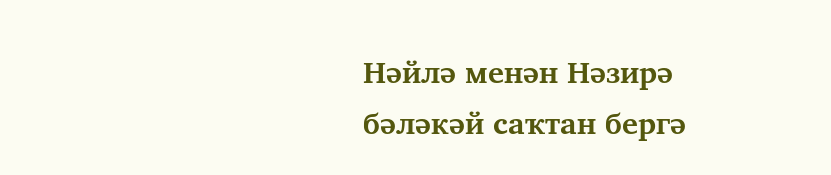Нәйлә менән Нәзирә бәләкәй саҡтан бергә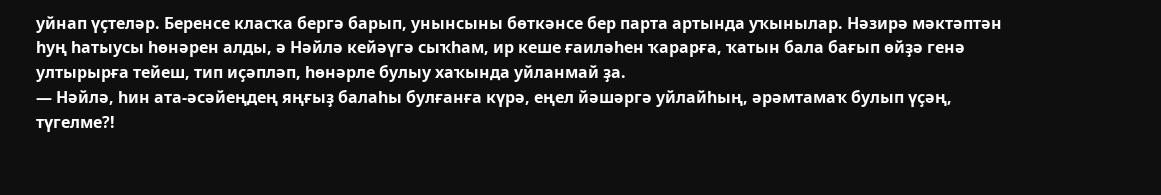уйнап үҫтеләр. Беренсе класҡа бергә барып, унынсыны бөткәнсе бер парта артында уҡынылар. Нәзирә мәктәптән һуң һатыусы һөнәрен алды, ә Нәйлә кейәүгә сыҡһам, ир кеше ғаиләһен ҡарарға, ҡатын бала бағып өйҙә генә ултырырға тейеш, тип иҫәпләп, һөнәрле булыу хаҡында уйланмай ҙа.
— Нәйлә, һин ата-әсәйеңдең яңғыҙ балаһы булғанға күрә, еңел йәшәргә уйлайһың, әрәмтамаҡ булып үҫәң, түгелме?!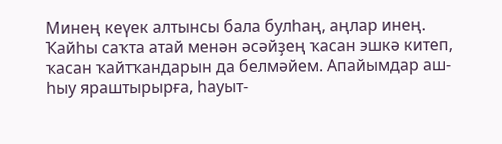Минең кеүек алтынсы бала булһаң, аңлар инең. Ҡайһы саҡта атай менән әсәйҙең ҡасан эшкә китеп, ҡасан ҡайтҡандарын да белмәйем. Апайымдар аш-һыу яраштырырға, һауыт-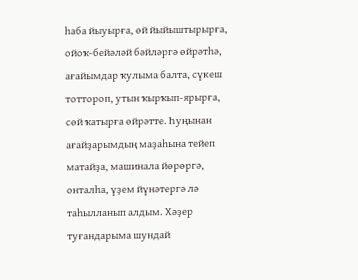һаба йыуырға, өй йыйыштырырға, ойоҡ-бейәләй бәйләргә өйрәтһә, ағайымдар ҡулыма балта, сүкеш тоттороп, утын ҡырҡып-ярырға, сөй ҡатырға өйрәтте. Һуңынан ағайҙарымдың маҙаһына тейеп матайҙа, машинала йөрөргә, онталһа, үҙем йүнәтергә лә таһылланып алдым. Хәҙер туғандарыма шундай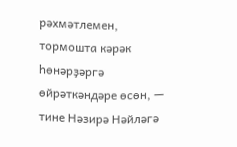рәхмәтлемен, тормошта кәрәк һөнәрҙәргә өйрәткәндәре өсөн, — тине Нәзирә Нәйләгә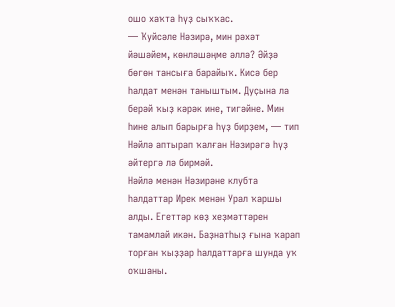ошо хаҡта һүҙ сыҡҡас.
— Ҡуйсәле Нәзирә, мин рәхәт йәшәйем, көнләшәңме әллә? Әйҙә бөгөн тансыға барайыҡ. Кисә бер һалдат менән таныштым. Дуҫына ла берәй ҡыҙ кәрәк ине, тигәйне. Мин һине алып барырға һүҙ бирҙем, — тип Нәйлә аптырап ҡалған Нәзирәгә һүҙ әйтергә лә бирмәй.
Нәйлә менән Нәзирәне клубта һалдаттар Ирек менән Урал ҡаршы алды. Егеттәр көҙ хеҙмәттәрен тамамлай икән. Баҙнатһыҙ ғына ҡарап торған ҡыҙҙар һалдаттарға шунда уҡ оҡшаны.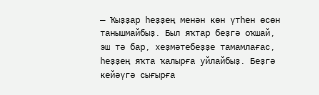— Ҡыҙҙар һеҙҙең менән көн үтһен өсөн танышмайбыҙ. Был яҡтар беҙгә оҡшай, эш тә бар, хеҙмәтебеҙҙе тамамлағас, һеҙҙең яҡта ҡалырға уйлайбыҙ. Беҙгә кейәүгә сығырға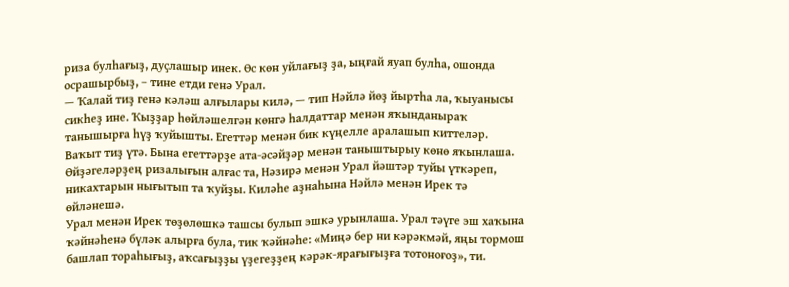риза булһағыҙ, дуҫлашыр инек. Өс көн уйлағыҙ ҙа, ыңғай яуап булһа, ошонда осрашырбыҙ, – тине етди генә Урал.
— Ҡалай тиҙ генә кәләш алғылары килә, — тип Нәйлә йөҙ йыртһа ла, ҡыуанысы сикһеҙ ине. Ҡыҙҙар һөйләшелгән көнгә һалдаттар менән яҡынданыраҡ танышырға һүҙ ҡуйышты. Егеттәр менән бик күңелле аралашып киттеләр. Ваҡыт тиҙ үтә. Бына егеттәрҙе ата-әсәйҙәр менән таныштырыу көнө яҡынлаша. Өйҙәгеләрҙең ризалығын алғас та, Нәзирә менән Урал йәштәр туйы үткәреп, никахтарын нығытып та ҡуйҙы. Киләһе аҙнаһына Нәйлә менән Ирек тә өйләнешә.
Урал менән Ирек төҙөлөшкә ташсы булып эшкә урынлаша. Урал тәүге эш хаҡына ҡәйнәһенә бүләк алырға була, тик ҡәйнәһе: «Миңә бер ни кәрәкмәй, яңы тормош башлап тораһығыҙ, аҡсағыҙҙы үҙегеҙҙең кәрәк-ярағығыҙға тотоноғоҙ», ти.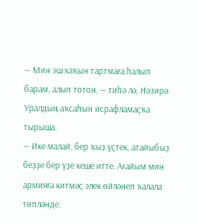— Мин эш хаҡын тартмаға һалып барам, алып тотон, — тиһә лә, Нәзирә Уралдың аҡсаһын исрафламаҫҡа тырыша.
— Ике малай, бер ҡыҙ үҫтек, атайыбыҙ беҙҙе бер үҙе кеше итте. Ағайым мин армияға китмәҫ элек өйләнеп ҡалала төпләнде.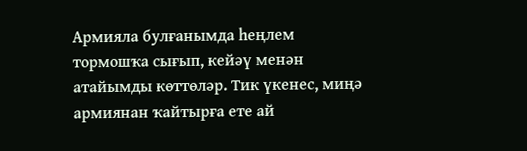Армияла булғанымда һеңлем тормошҡа сығып, кейәү менән атайымды көттөләр. Тик үкенес, миңә армиянан ҡайтырға ете ай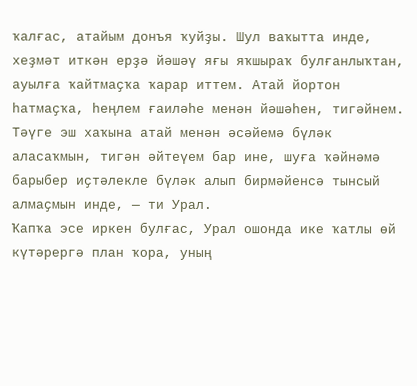ҡалғас, атайым донъя ҡуйҙы. Шул ваҡытта инде, хеҙмәт иткән ерҙә йәшәү яғы яҡшыраҡ булғанлыҡтан, ауылға ҡайтмаҫҡа ҡарар иттем. Атай йортон һатмаҫҡа, һеңлем ғаиләһе менән йәшәһен, тигәйнем. Тәүге эш хаҡына атай менән әсәйемә бүләк аласаҡмын, тигән әйтеүем бар ине, шуға ҡәйнәмә барыбер иҫтәлекле бүләк алып бирмәйенсә тынсый алмаҫмын инде, — ти Урал.
Ҡапҡа эсе иркен булғас, Урал ошонда ике ҡатлы өй күтәрергә план ҡора, уның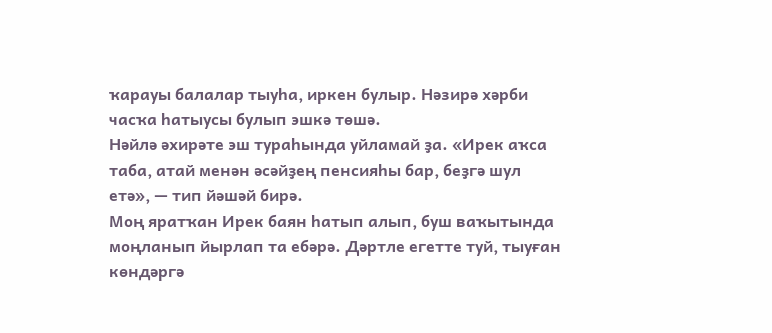ҡарауы балалар тыуһа, иркен булыр. Нәзирә хәрби часҡа һатыусы булып эшкә төшә.
Нәйлә әхирәте эш тураһында уйламай ҙа. «Ирек аҡса таба, атай менән әсәйҙең пенсияһы бар, беҙгә шул етә», — тип йәшәй бирә.
Моң яратҡан Ирек баян һатып алып, буш ваҡытында моңланып йырлап та ебәрә. Дәртле егетте туй, тыуған көндәргә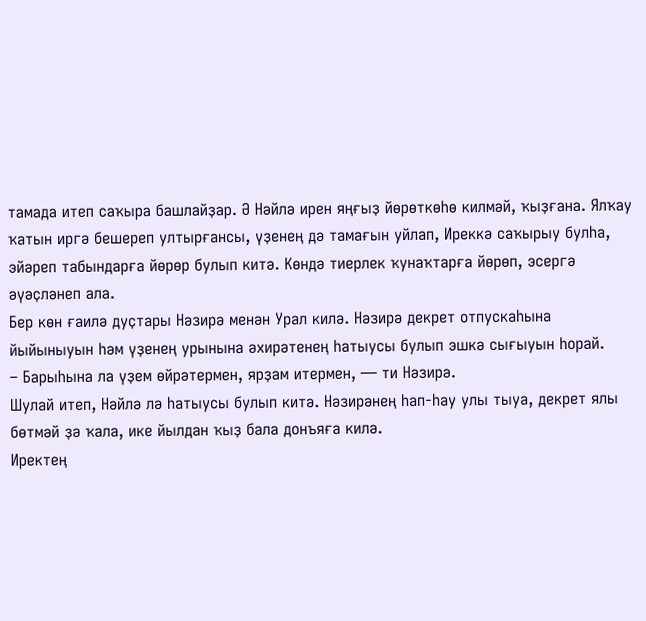тамада итеп саҡыра башлайҙар. Ә Нәйлә ирен яңғыҙ йөрөткөһө килмәй, ҡыҙғана. Ялҡау ҡатын иргә бешереп ултырғансы, үҙенең дә тамағын уйлап, Иреккә саҡырыу булһа, эйәреп табындарға йөрөр булып китә. Көндә тиерлек ҡунаҡтарға йөрөп, эсергә әүәҫләнеп ала.
Бер көн ғаилә дуҫтары Нәзирә менән Урал килә. Нәзирә декрет отпускаһына йыйыныуын һәм үҙенең урынына әхирәтенең һатыусы булып эшкә сығыуын һорай.
– Барыһына ла үҙем өйрәтермен, ярҙам итермен, — ти Нәзирә.
Шулай итеп, Нәйлә лә һатыусы булып китә. Нәзирәнең һап-һау улы тыуа, декрет ялы бөтмәй ҙә ҡала, ике йылдан ҡыҙ бала донъяға килә.
Иректең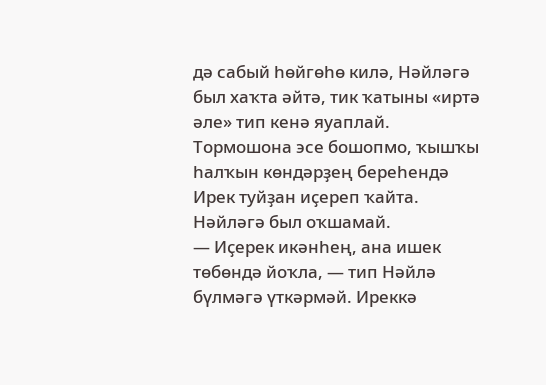дә сабый һөйгөһө килә, Нәйләгә был хаҡта әйтә, тик ҡатыны «иртә әле» тип кенә яуаплай.
Тормошона эсе бошопмо, ҡышҡы һалҡын көндәрҙең береһендә Ирек туйҙан иҫереп ҡайта. Нәйләгә был оҡшамай.
— Иҫерек икәнһең, ана ишек төбөндә йоҡла, — тип Нәйлә бүлмәгә үткәрмәй. Иреккә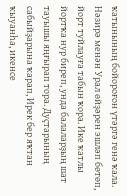ҡатынының бойороғон үтәргә генә ҡала.
Нәзирә менән Урал өйҙәрен эшләп бөтөп, йорт туйлауға табын ҡора. Ике ҡатлы йортҡа нур биреп, унда балаларҙың шат тауышы яңғырап тора. Дуҫтарының сабыйҙарына ҡарап, Ирек бер яҡтан ҡыуанһа, икенсе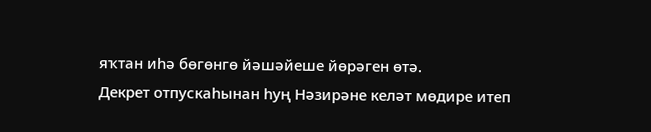яҡтан иһә бөгөнгө йәшәйеше йөрәген өтә.
Декрет отпускаһынан һуң Нәзирәне келәт мөдире итеп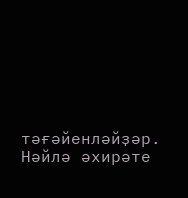тәғәйенләйҙәр. Нәйлә әхирәте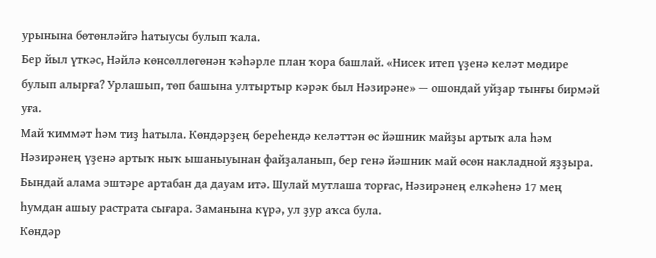урынына бөтөнләйгә һатыусы булып ҡала.
Бер йыл үткәс, Нәйлә көнсөллөгөнән ҡәһәрле план ҡора башлай. «Нисек итеп үҙенә келәт мөдире булып алырға? Урлашып, төп башына ултыртыр кәрәк был Нәзирәне» — ошондай уйҙар тынғы бирмәй уға.
Май ҡиммәт һәм тиҙ һатыла. Көндәрҙең береһендә келәттән өс йәшник майҙы артыҡ ала һәм Нәзирәнең үҙенә артыҡ ныҡ ышаныуынан файҙаланып, бер генә йәшник май өсөн накладной яҙҙыра. Бындай алама эштәре артабан да дауам итә. Шулай мутлаша торғас, Нәзирәнең елкәһенә 17 мең һумдан ашыу растрата сығара. Заманына күрә, ул ҙур аҡса була.
Көндәр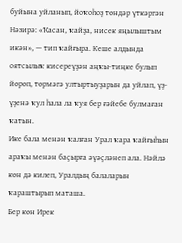буйына уйланып, йоҡоһоҙ төндәр үткәргән Нәзирә: «Ҡасан, ҡайҙа, нисек яңылыштым икән», — тип ҡайғыра. Кеше алдында оятсылыҡ кисереүҙән аңҡы-тиңке булып йөрөп, төрмәгә ултыртыуҙарын да уйлап, үҙ-үҙенә ҡул һала ла ҡуя бер ғәйебе булмаған ҡатын.
Ике бала менән ҡалған Урал ҡара ҡайғыһын араҡы менән баҫырға әүәҫләнеп ала. Нәйлә көн дә килеп, Уралдың балаларын ҡараштырып маташа.
Бер көн Ирек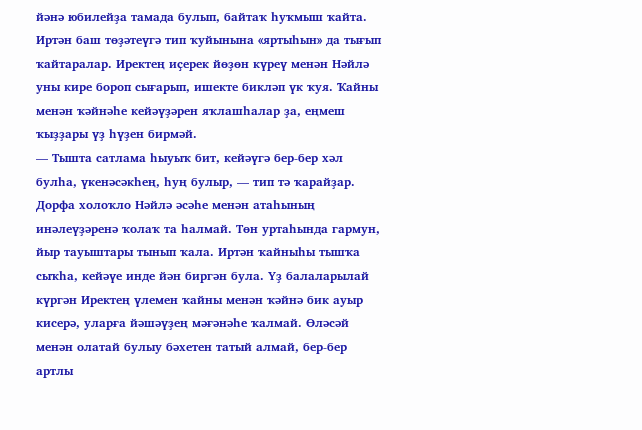йәнә юбилейҙа тамада булып, байтаҡ һуҡмыш ҡайта. Иртән баш төҙәтеүгә тип ҡуйынына «яртыһын» да тығып ҡайтаралар. Иректең иҫерек йөҙөн күреү менән Нәйлә уны кире бороп сығарып, ишекте бикләп үк ҡуя. Ҡайны менән ҡәйнәһе кейәүҙәрен яҡлашһалар ҙа, еңмеш ҡыҙҙары үҙ һүҙен бирмәй.
— Тышта сатлама һыуыҡ бит, кейәүгә бер-бер хәл булһа, үкенәсәкһең, һуң булыр, — тип тә ҡарайҙар.
Дорфа холоҡло Нәйлә әсәһе менән атаһының инәлеүҙәренә ҡолаҡ та һалмай. Төн уртаһында гармун, йыр тауыштары тынып ҡала. Иртән ҡайныһы тышҡа сыҡһа, кейәүе инде йән биргән була. Үҙ балаларылай күргән Иректең үлемен ҡайны менән ҡәйнә бик ауыр кисерә, уларға йәшәүҙең мәғәнәһе ҡалмай. Өләсәй менән олатай булыу бәхетен татый алмай, бер-бер артлы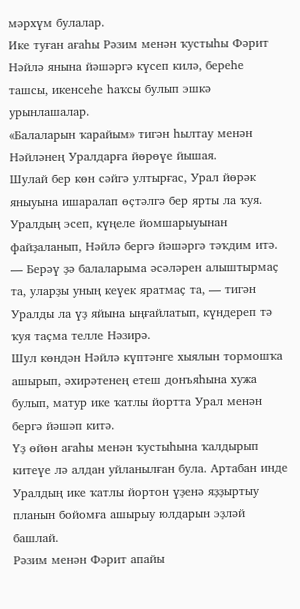мәрхүм булалар.
Ике туған ағаһы Рәзим менән ҡустыһы Фәрит Нәйлә янына йәшәргә күсеп килә, береһе ташсы, икенсеһе һаҡсы булып эшкә урынлашалар.
«Балаларын ҡарайым» тигән һылтау менән Нәйләнең Уралдарға йөрөүе йышая.
Шулай бер көн сәйгә ултырғас, Урал йөрәк яныуына ишаралап өҫтәлгә бер ярты ла ҡуя. Уралдың эсеп, күңеле йомшарыуынан файҙаланып, Нәйлә бергә йәшәргә тәҡдим итә.
— Берәү ҙә балаларыма әсәләрен алыштырмаҫ та, уларҙы уның кеүек яратмаҫ та, — тигән Уралды ла үҙ яйына ыңғайлатып, күндереп тә ҡуя таҫма телле Нәзирә.
Шул көндән Нәйлә күптәнге хыялын тормошҡа ашырып, әхирәтенең етеш донъяһына хужа булып, матур ике ҡатлы йортта Урал менән бергә йәшәп китә.
Үҙ өйөн ағаһы менән ҡустыһына ҡалдырып китеүе лә алдан уйланылған була. Артабан инде Уралдың ике ҡатлы йортон үҙенә яҙҙыртыу планын бойомға ашырыу юлдарын эҙләй башлай.
Рәзим менән Фәрит апайы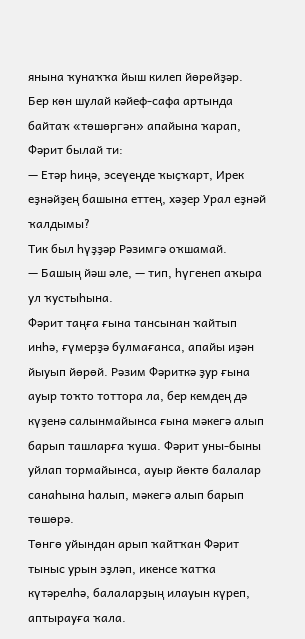янына ҡунаҡҡа йыш килеп йөрөйҙәр. Бер көн шулай кәйеф-сафа артында байтаҡ «төшөргән» апайына ҡарап, Фәрит былай ти:
— Етәр һиңә, эсеүеңде ҡыҫҡарт, Ирек еҙнәйҙең башына еттең, хәҙер Урал еҙнәй ҡалдымы?
Тик был һүҙҙәр Рәзимгә оҡшамай.
— Башың йәш әле, — тип, һүгенеп аҡыра ул ҡустыһына.
Фәрит таңға ғына тансынан ҡайтып инһә, ғүмерҙә булмағанса, апайы иҙән йыуып йөрөй. Рәзим Фәриткә ҙур ғына ауыр тоҡто тоттора ла, бер кемдең дә күҙенә салынмайынса ғына мәкегә алып барып ташларға ҡуша. Фәрит уны-быны уйлап тормайынса, ауыр йөктө балалар санаһына һалып, мәкегә алып барып төшөрә.
Төнгө уйындан арып ҡайтҡан Фәрит тыныс урын эҙләп, икенсе ҡатҡа күтәрелһә, балаларҙың илауын күреп, аптырауға ҡала.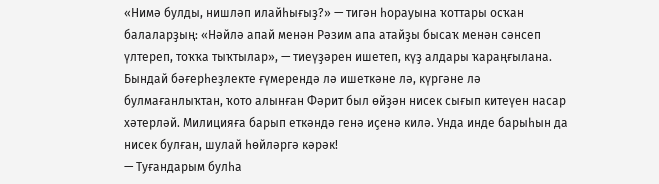«Нимә булды, нишләп илайһығыҙ?» — тигән һорауына ҡоттары осҡан балаларҙың: «Нәйлә апай менән Рәзим апа атайҙы бысаҡ менән сәнсеп үлтереп, тоҡҡа тыҡтылар», — тиеүҙәрен ишетеп, күҙ алдары ҡараңғылана.
Бындай бәғерһеҙлекте ғүмерендә лә ишеткәне лә, күргәне лә булмағанлыҡтан, ҡото алынған Фәрит был өйҙән нисек сығып китеүен насар хәтерләй. Милицияға барып еткәндә генә иҫенә килә. Унда инде барыһын да нисек булған, шулай һөйләргә кәрәк!
— Туғандарым булһа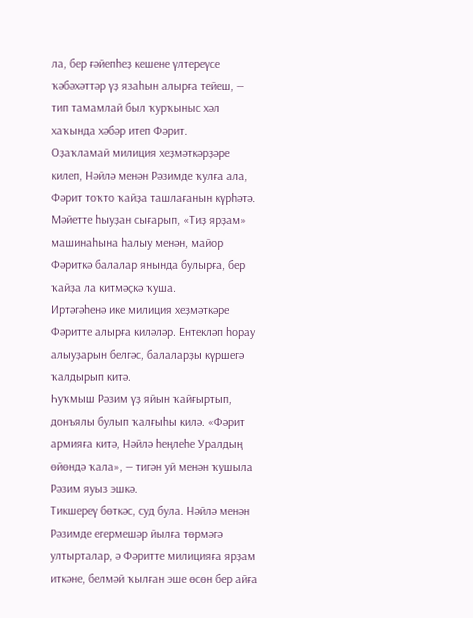ла, бер ғәйепһеҙ кешене үлтереүсе ҡәбәхәттәр үҙ язаһын алырға тейеш, — тип тамамлай был ҡурҡыныс хәл хаҡында хәбәр итеп Фәрит.
Оҙаҡламай милиция хеҙмәткәрҙәре килеп, Нәйлә менән Рәзимде ҡулға ала, Фәрит тоҡто ҡайҙа ташлағанын күрһәтә. Мәйетте һыуҙан сығарып, «Тиҙ ярҙам» машинаһына һалыу менән, майор Фәриткә балалар янында булырға, бер ҡайҙа ла китмәҫкә ҡуша.
Иртәгәһенә ике милиция хеҙмәткәре Фәритте алырға киләләр. Ентекләп һорау алыуҙарын белгәс, балаларҙы күршегә ҡалдырып китә.
Һуҡмыш Рәзим үҙ яйын ҡайғыртып, донъялы булып ҡалғыһы килә. «Фәрит армияға китә, Нәйлә һеңлеһе Уралдың өйөндә ҡала», — тигән уй менән ҡушыла Рәзим яуыз эшкә.
Тикшереү бөткәс, суд була. Нәйлә менән Рәзимде егермешәр йылға төрмәгә ултырталар, ә Фәритте милицияға ярҙам иткәне, белмәй ҡылған эше өсөн бер айға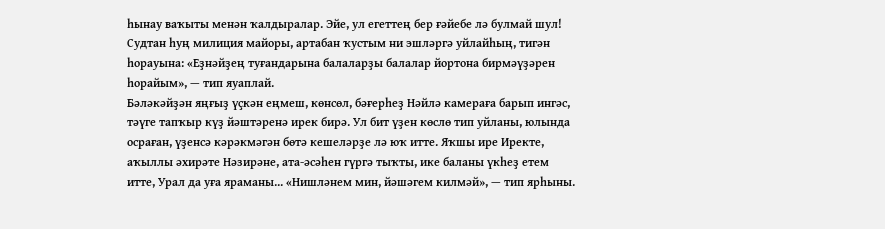һынау ваҡыты менән ҡалдыралар. Эйе, ул егеттең бер ғәйебе лә булмай шул!
Судтан һуң милиция майоры, артабан ҡустым ни эшләргә уйлайһың, тигән һорауына: «Еҙнәйҙең туғандарына балаларҙы балалар йортона бирмәүҙәрен һорайым», — тип яуаплай.
Бәләкәйҙән яңғыҙ үҫкән еңмеш, көнсөл, бәғерһеҙ Нәйлә камераға барып ингәс, тәүге тапҡыр күҙ йәштәренә ирек бирә. Ул бит үҙен көслө тип уйланы, юлында осраған, үҙенсә кәрәкмәгән бөтә кешеләрҙе лә юҡ итте. Яҡшы ире Иректе, аҡыллы әхирәте Нәзирәне, ата-әсәһен гүргә тыҡты, ике баланы үкһеҙ етем итте, Урал да уға яраманы... «Нишләнем мин, йәшәгем килмәй», — тип ярһыны.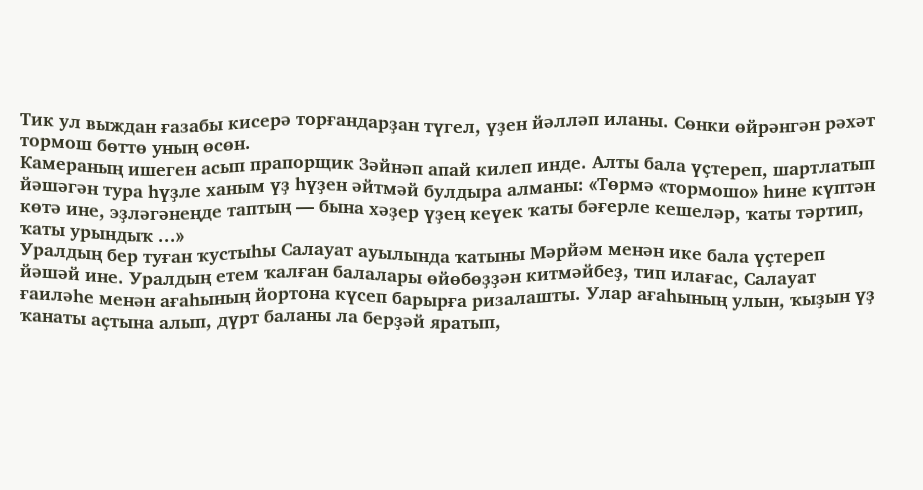Тик ул выждан ғазабы кисерә торғандарҙан түгел, үҙен йәлләп иланы. Сөнки өйрәнгән рәхәт тормош бөттө уның өсөн.
Камераның ишеген асып прапорщик Зәйнәп апай килеп инде. Алты бала үҫтереп, шартлатып йәшәгән тура һүҙле ханым үҙ һүҙен әйтмәй булдыра алманы: «Төрмә «тормошо» һине күптән көтә ине, эҙләгәнеңде таптың — бына хәҙер үҙең кеүек ҡаты бәғерле кешеләр, ҡаты тәртип, ҡаты урындыҡ ...»
Уралдың бер туған ҡустыһы Салауат ауылында ҡатыны Мәрйәм менән ике бала үҫтереп йәшәй ине. Уралдың етем ҡалған балалары өйөбөҙҙән китмәйбеҙ, тип илағас, Салауат ғаиләһе менән ағаһының йортона күсеп барырға ризалашты. Улар ағаһының улын, ҡыҙын үҙ ҡанаты аҫтына алып, дүрт баланы ла берҙәй яратып,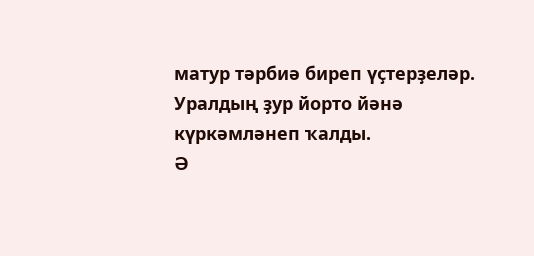матур тәрбиә биреп үҫтерҙеләр. Уралдың ҙур йорто йәнә күркәмләнеп ҡалды.
Ә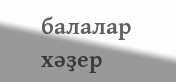балалар хәҙер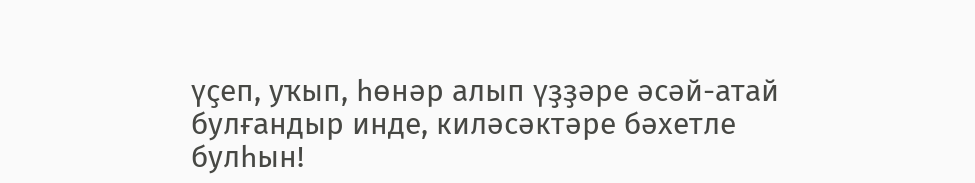үҫеп, уҡып, һөнәр алып үҙҙәре әсәй-атай булғандыр инде, киләсәктәре бәхетле булһын!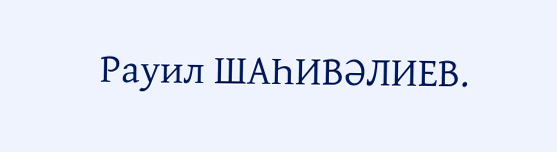Рауил ШАҺИВӘЛИЕВ.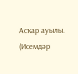Асҡар ауылы.
(Исемдәр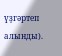үҙгәртеп алынды).